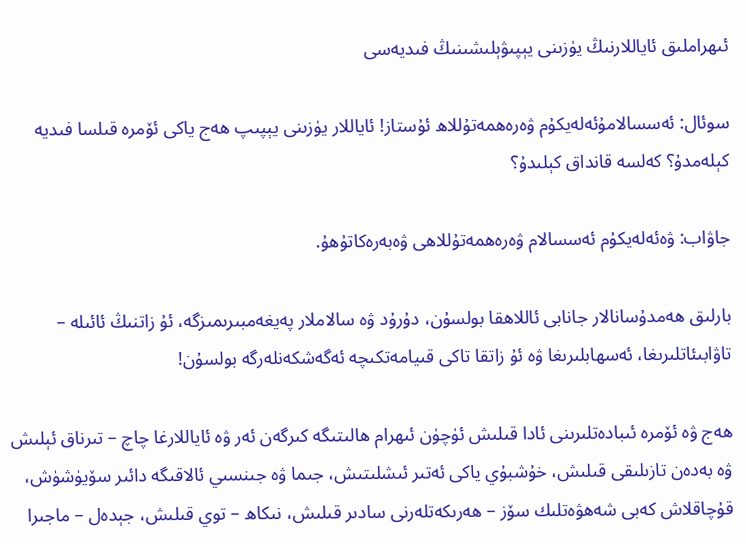ئىھراملىق ئاياللارنىڭ يۈزىنى يېپىۋېلىشىنىڭ فىديەسى

سوئال: ئەسسالامۇئەلەيكۇم ۋەرەھمەتۇللاھ ئۇستاز! ئاياللار يۈزىنى يېپىپ ھەج ياكى ئۆمرە قىلسا فىديە كېلەمدۇ؟ كەلسە قانداق كېلىدۇ؟

جاۋاب: ۋەئەلەيكۇم ئەسسالام ۋەرەھمەتۇللاھى ۋەبەرەكاتۇھۇ.

بارلىق ھەمدۇسانالار جانابى ئاللاھقا بولسۇن، دۇرۇد ۋە سالاملار پەيغەمبىرىمىزگە، ئۇ زاتنىڭ ئائىلە – تاۋابىئاتلىرىغا، ئەسھابلىرىغا ۋە ئۇ زاتقا تاكى قىيامەتكىچە ئەگەشكەنلەرگە بولسۇن!

ھەج ۋە ئۆمرە ئىبادەتلىرىنى ئادا قىلىش ئۈچۈن ئىھرام ھالىتىگە كىرگەن ئەر ۋە ئاياللارغا چاچ – تىرناق ئېلىش ۋە بەدەن تازىلىقى قىلىش، خۇشبۇي ياكى ئەتىر ئىشلىتىش، جىما ۋە جىنسىي ئالاقىگە دائىر سۆيۈشۈش، قۇچاقلاش كەبى شەھۋەتلىك سۆز – ھەرىكەتلەرنى سادىر قىلىش، نىكاھ – توي قىلىش، جېدەل – ماجىرا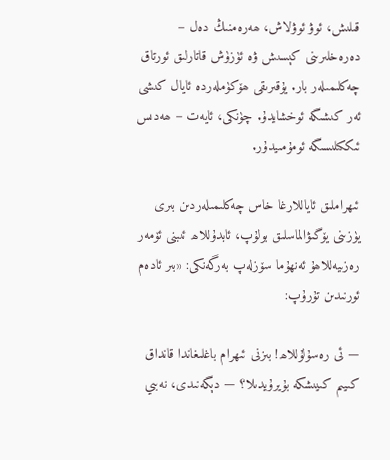قىلىش، ئوۋ ئوۋلاش، ھەرەمنىڭ دەل – دەرەخلىرىنى كېسىش ۋە ئۈزۈش قاتارلىق ئورتاق چەكلىمىلەر بار. يۇقىرىقى ھۆكۈملەردە ئايال كىشى ئەر كىشىگە ئوخشايدۇ. چۈنكى، ئايەت – ھەدىس ئىككىلىسىگە ئومۇمىيدۇر.

ئىھراملىق ئاياللارغا خاس چەكلىمىلەردىن بىرى يۈزىنى يۆگىۋالماسلىق بولۇپ، ئابدۇللاھ ئىبنى ئۆمەر رەزىيەللاھۇ ئەنھۇما سۆزلەپ بەرگەنكى: «بىر ئادەم ئورنىدىن تۇرۇپ:

— ئى رەسۇلۇللاھ! بىزنى ئىھرام باغلىغاندا قانداق كىيىم كىيىشكە بۇيرۇيدىلا؟ — دېگەنىدى، نەبىي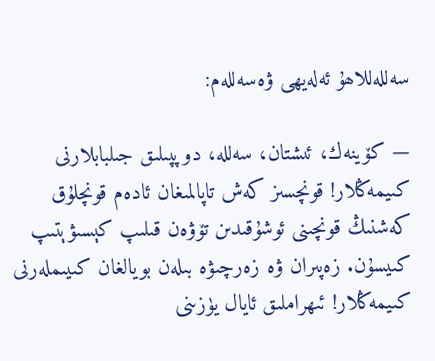سەللەللاھۇ ئەلەيھى ۋەسەللەم:

— كۆينەك، ئىشتان، سەللە، دوپپىلىق جىلبابلارنى كىيمەڭلار! قونچسىز كەش تاپالمىغان ئادەم قونچلۇق كەشنىڭ قونچىنى ئوشۇقىدىن تۆۋەن قىلىپ كېسىۋېتىپ كىيسۇن. زەپىران ۋە زەرچىۋە بىلەن بويالغان كىيىملەرنى كىيمەڭلار! ئىھراملىق ئايال يۈزىنى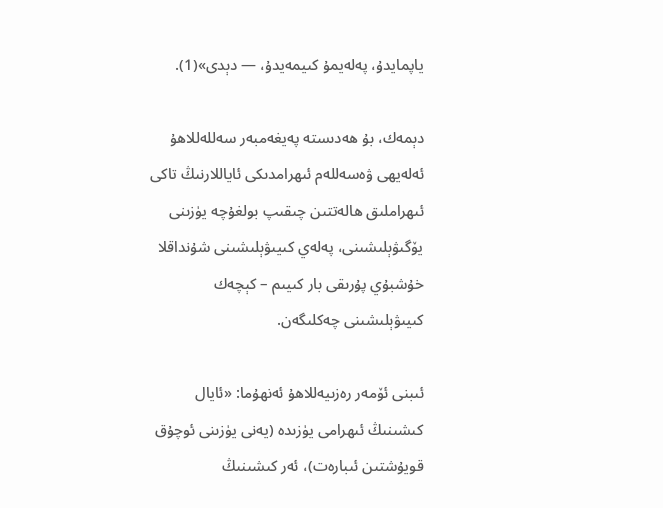ياپمايدۇ، پەلەيمۇ كىيمەيدۇ، — دېدى»(1).

دېمەك، بۇ ھەدىستە پەيغەمبەر سەللەللاھۇ ئەلەيھى ۋەسەللەم ئىھرامدىكى ئاياللارنىڭ تاكى ئىھراملىق ھالەتتىن چىقىپ بولغۇچە يۈزىنى يۆگىۋېلىشىنى، پەلەي كىيىۋېلىشىنى شۇنداقلا خۇشبۇي پۇرىقى بار كىيىم – كېچەك كىيىۋېلىشىنى چەكلىگەن.

ئىبنى ئۆمەر رەزىيەللاھۇ ئەنھۇما: «ئايال كىشىنىڭ ئىھرامى يۈزىدە (يەنى يۈزىنى ئوچۇق قويۇشتىن ئىبارەت)، ئەر كىشىنىڭ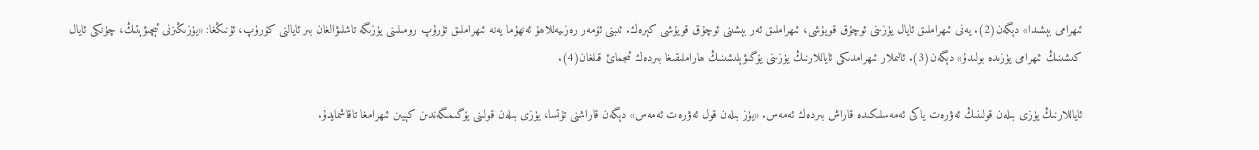ئىھرامى بېشىدا» دېگەن(2). يەنى ئىھراملىق ئايال يۈزىنى ئوچۇق قويۇشى، ئىھراملىق ئەر بېشىنى ئوچۇق قويۇشى كېرەك. ئىبنى ئۆمەر رەزىيەللاھۇ ئەنھۇما يەنە ئىھراملىق تۇرۇپ رومىلىنى يۈزىگە تاشلىۋالغان بىر ئايالنى كۆرۈپ، ئۇنىڭغا: «يۈزىڭىزنى ئېچىۋېتىڭ، چۈنكى ئايال كىشىنىڭ ئىھرامى يۈزىدە بولىدۇ» دېگەن(3). ئالىملار ئىھرامدىكى ئاياللارنىڭ يۈزىنى يۆگىۋېلىشىنىڭ ھاراملىقىغا بىردەك ئىجمائ قىلغان(4).

ئاياللارنىڭ يۈزى بىلەن قولىنىڭ ئەۋرەت ياكى ئەمەسلىكىدە قاراش بىردەك ئەمەس. «يۈز بىلەن قول ئەۋرەت ئەمەس» دېگەن قاراشنى تۇتسا، يۈزى بىلەن قولىنى يۆگىمىگەندىن كېيىن ئىھرامغا تاقاشمايدۇ.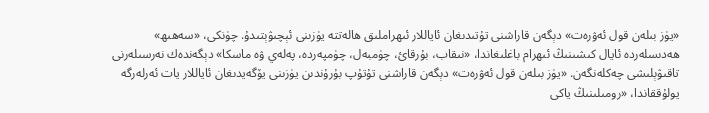«يۈز بىلەن قول ئەۋرەت» دېگەن قاراشنى تۇتىدىغان ئاياللار ئىھراملىق ھالەتتە يۈزىنى ئېچىۋېتىدۇ. چۈنكى، «سەھىھ» ھەدىسلەردە ئايال كىشىنىڭ ئىھرام باغلىغاندا، «نىقاب، بۇرقائ، چۈمبەل، چۈمپەردە، پەلەي ۋە ماسكا» دېگەندەك نەرسىلەرنى تاقىۋېلىشى چەكلەنگەن. «يۈز بىلەن قول ئەۋرەت» دېگەن قاراشنى تۇتۇپ بۇرۇندىن يۈزىنى يۆگەيدىغان ئاياللار يات ئەرلەرگە يولۇققاندا، «رومىلىنىڭ ياكى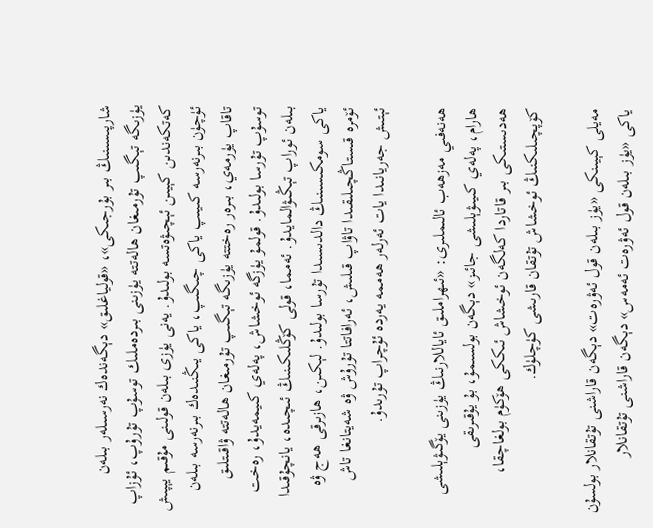شارپىسىنىڭ بىر بۇرجىكى»، «قولياغلىق» دېگەندەك نەرسىلەر بىلەن يۈزىگە تېگىپ تۇرمىغان ھالەتتە يۈزىنى بىردەملىك توسۇپ تۇرۇپ، ئۇزاپ كەتكەندىن كېيىن ئېچىۋەتسە بولىدۇ. يەنى يۈزى بىلەن قولىنى مۇقىم يېپىش ئۈچۈن بىرنەرسە كىيىپ ياكى چىگىپ، ياكى يىڭنىدەك بىرنەرسە بىلەن تاقاپ يۈرمەي، بىرەر رەختتە يۈزىگە تېگىپ تۇرمىغان ھالەتتە ۋاقىتلىق توسۇپ تۇرسا بولىدۇ. قولمۇ يۈزگە ئوخشاش، پەلەي كىيمەيدۇ، رەخت بىلەن ئوراپ تېڭىۋالمايدۇ. ئەمما، قولى كۆڭلىكىنىڭ ئىچىدە، يانچۇقىدا ياكى سومكىسىنىڭ دالدىسىدا تۇرسا بولىدۇ. لېكىن، ھازىرقى ھەج ۋە ئۆمرە قىستاڭچىلىقىدا تاۋاپ قىلىش، ئەرافاتتا تۇرۇش ۋە شەيتانغا تاش ئېتىش جەريانىدا يات ئەرلەر ھەممە يەردە ئۇچراپ تۇرىدۇ.

ھەنەفىي مەزھەب ئالىملىرى: «ئىھراملىق ئاياللارنىڭ يۈزىنى يۆگىۋېلىشى ھارام، پەلەي كىيىۋېلىشى جائىز» دېگەن بولسىمۇ، بۇ يۇقىرىقى ھەدىستىكى بىر قاتاردا كەلگەن ئوخشاش ئىككى ھۆكۈم بولغاچقا، كۆپچىلىكنىڭ ئوخشاش تۇتقان قارىشى كۈچلۈك.

مەيلى كېيىنكى «يۈز بىلەن قول ئەۋرەت» دېگەن قاراشنى تۇتقانلار بولسۇن ياكى «يۈز بىلەن قول ئەۋرەت ئەمەس» دېگەن قاراشنى تۇتقانلار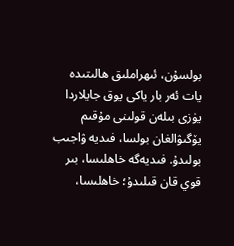بولسۇن، ئىھراملىق ھالىتىدە يات ئەر بار ياكى يوق جايلاردا يۈزى بىلەن قولىنى مۇقىم يۆگىۋالغان بولسا، فىديە ۋاجىب بولىدۇ. فىديەگە خاھلىسا، بىر قوي قان قىلىدۇ؛ خاھلىسا،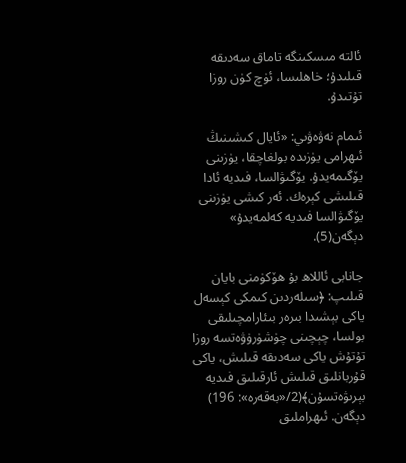ئالتە مىسكىنگە تاماق سەدىقە قىلىدۇ؛ خاھلىسا، ئۈچ كۈن روزا تۇتىدۇ.

ئىمام نەۋەۋىي: «ئايال كىشىنىڭ ئىھرامى يۈزىدە بولغاچقا، يۈزىنى يۆگىمەيدۇ. يۆگىۋالسا، فىديە ئادا قىلىشى كېرەك. ئەر كىشى يۈزىنى يۆگىۋالسا فىديە كەلمەيدۇ» دېگەن(5).

جانابى ئاللاھ بۇ ھۆكۈمنى بايان قىلىپ: ﴿سىلەردىن كىمكى كېسەل ياكى بېشىدا بىرەر بىئارامچىلىقى بولسا، چېچىنى چۈشۈرۈۋەتسە روزا تۇتۇش ياكى سەدىقە قىلىش، ياكى قۇربانلىق قىلىش ئارقىلىق فىديە بېرىۋەتسۇن﴾(2/«بەقەرە»: 196) دېگەن. ئىھراملىق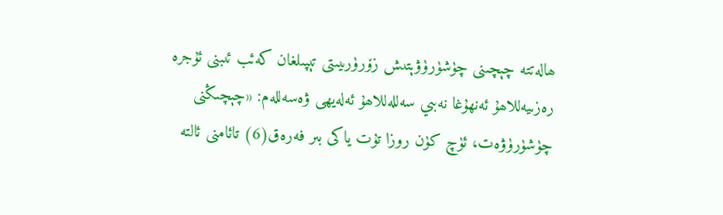ھالەتتە چېچىنى چۈشۈرۈۋېتىش زۆرۈرىيىتى تېپىلغان كەئب ئىبنى ئۇجرە رەزىيەللاھۇ ئەنھۇغا نەبىي سەللەللاھۇ ئەلەيھى ۋەسەللەم: «چېچىڭنى چۈشۈرۈۋەت، ئۈچ كۈن روزا تۇت ياكى بىر فەرەق(6) تائامنى ئالتە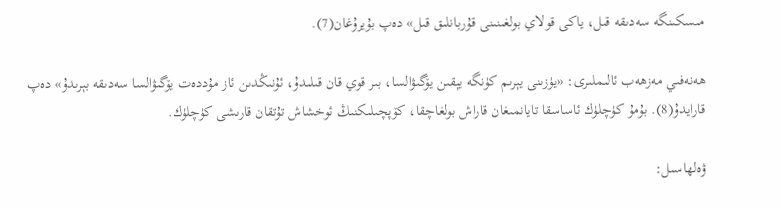مىسكىنگە سەدىقە قىل، ياكى قولاي بولغىنىنى قۇربانلىق قىل» دەپ بۇيرۇغان(7).

ھەنەفىي مەزھەب ئالىملىرى: «يۈزىنى يېرىم كۈنگە يېقىن يۆگىۋالسا، بىر قوي قان قىلىدۇ، ئۇنىڭدىن ئاز مۇددەت يۆگىۋالسا سەدىقە بېرىدۇ» دەپ قارايدۇ(8). بۇمۇ كۈچلۈك ئاساسقا تايانمىغان قاراش بولغاچقا، كۆپچىلىكنىڭ ئوخشاش تۇتقان قارىشى كۈچلۈك.

ۋەلھاسىل: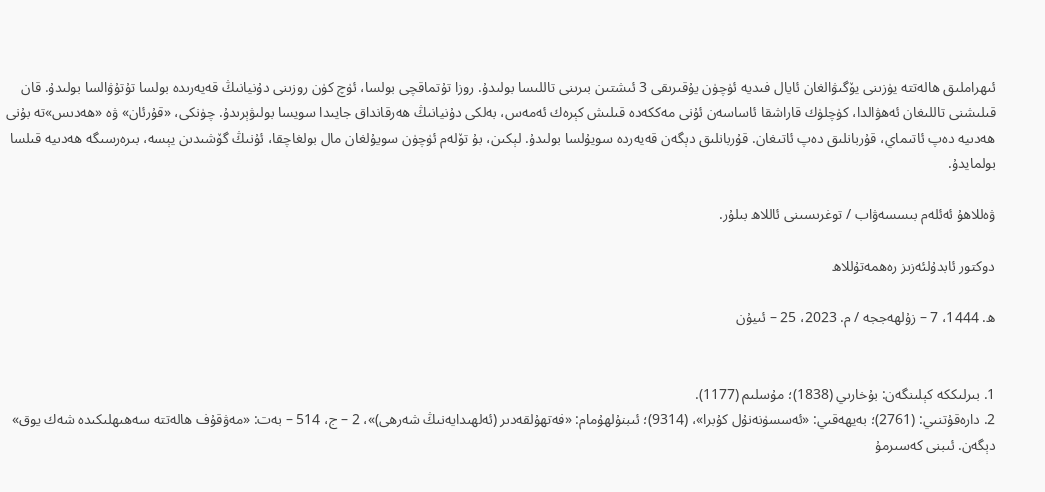ئىھراملىق ھالەتتە يۈزىنى يۆگىۋالغان ئايال فىديە ئۈچۈن يۇقىرىقى 3 ئىشتىن بىرىنى تاللىسا بولىدۇ. روزا تۇتماقچى بولسا، ئۈچ كۈن روزىنى دۇنيانىڭ قەيەرىدە بولسا تۇتۇۋالسا بولىدۇ. قان قىلىشنى تاللىغان ئەھۋالدا، كۈچلۈك قاراشقا ئاساسەن ئۇنى مەككەدە قىلىش كېرەك ئەمەس، بەلكى دۇنيانىڭ ھەرقانداق جايىدا سويسا بولىۋېرىدۇ. چۈنكى، «قۇرئان» ۋە «ھەدىس»تە بۇنى ھەدىيە دەپ ئاتىماي، قۇربانلىق دەپ ئاتىغان. قۇربانلىق دېگەن قەيەردە سويۇلسا بولىدۇ. لېكىن، بۇ تۆلەم ئۈچۈن سويۇلغان مال بولغاچقا، ئۇنىڭ گۆشىدىن يېسە، بىرەرسىگە ھەدىيە قىلسا بولمايدۇ.

ۋەللاھۇ ئەئلەم بىسسەۋاب / توغرىسىنى ئاللاھ بىلۇر.

دوكتور ئابدۇلئەزىز رەھمەتۇللاھ

ھ. 1444، 7 – زۇلھەججە / م. 2023، 25 – ئىيۇن


1. بىرلىككە كېلىنگەن: بۇخارىي (1838)؛ مۇسلىم (1177).
2. دارەقۇتنىي: (2761)؛ بەيھەقىي: «ئەسسۈنەنۇل كۇبرا»، (9314)؛ ئىبنۇلھۇمام: «فەتھۇلقەدىر (ئەلھىدايەنىڭ شەرھى)»، 2 – ج، 514 – بەت: «مەۋقۇف ھالەتتە سەھىھلىكىدە شەك يوق» دېگەن. ئىبنى كەسىرمۇ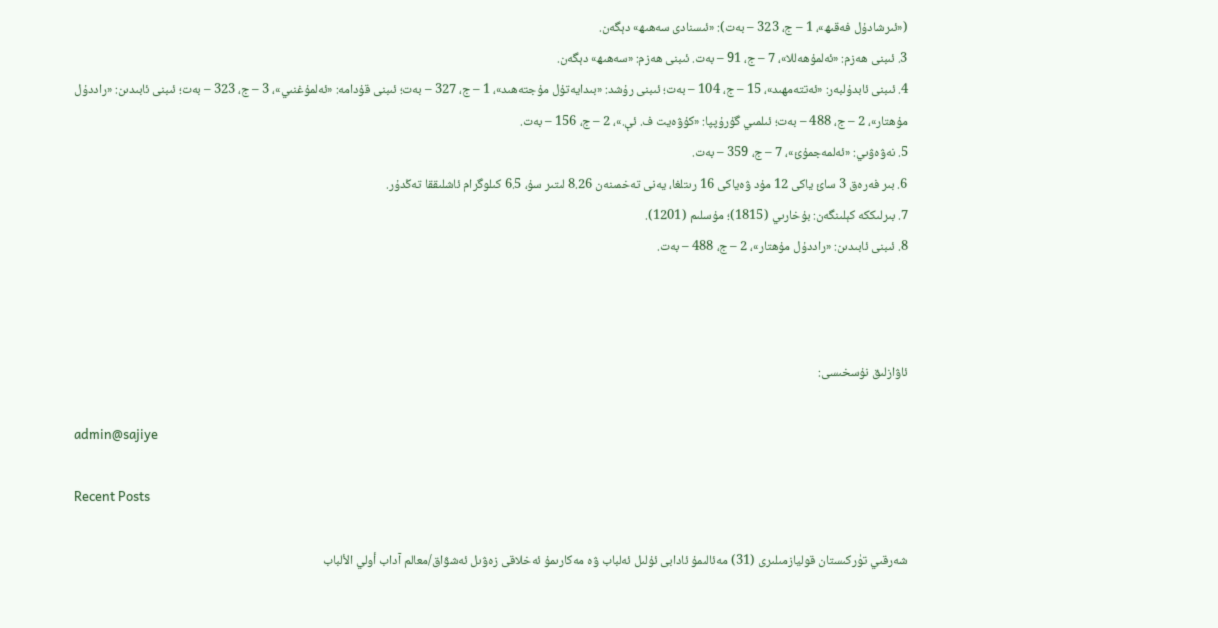(«ئىرشادۇل فەقىھ»، 1 – ج، 323 – بەت): «ئىسنادى سەھىھ» دېگەن.
3. ئىبنى ھەزم: «ئەلمۇھەللا»، 7 – ج، 91 – بەت. ئىبنى ھەزم: «سەھىھ» دېگەن.
4. ئىبنى ئابدۇلبەر: «ئەتتەمھىد»، 15 – ج، 104 – بەت؛ ئىبنى رۇشد: «بىدايەتۇل مۇجتەھىد»، 1 – ج، 327 – بەت؛ ئىبنى قۇدامە: «ئەلمۇغنىي»، 3 – ج، 323 – بەت؛ ئىبنى ئابىدىن: «راددۇل مۇھتار»، 2 – ج، 488 – بەت؛ ئىلمىي گۇرۇپپا: «كۇۋەيت ف. ئې.»، 2 – ج، 156 – بەت.
5. نەۋەۋىي: «ئەلمەجمۇئ»، 7 – ج، 359 – بەت.
6. بىر فەرەق 3 سائ ياكى 12 مۇد ۋەياكى 16 رىتلغا، يەنى تەخمىنەن 8.26 لىتىر سۇ، 6.5 كىلوگرام ئاشلىققا تەڭدۇر.
7. بىرلىككە كېلىنگەن: بۇخارىي (1815)؛ مۇسلىم (1201).
8. ئىبنى ئابىدىن: «راددۇل مۇھتار»، 2 – ج، 488 – بەت.



ئاۋازلىق نۇسخىسى:

admin@sajiye

Recent Posts

شەرقىي تۈركىستان قوليازمىلىرى (31) مەئالىمۇ ئادابى ئۇلىل ئەلباب ۋە مەكارىمۇ ئەخلاقى زەۋىل ئەشۋاق/معالم آداب أولي الألباب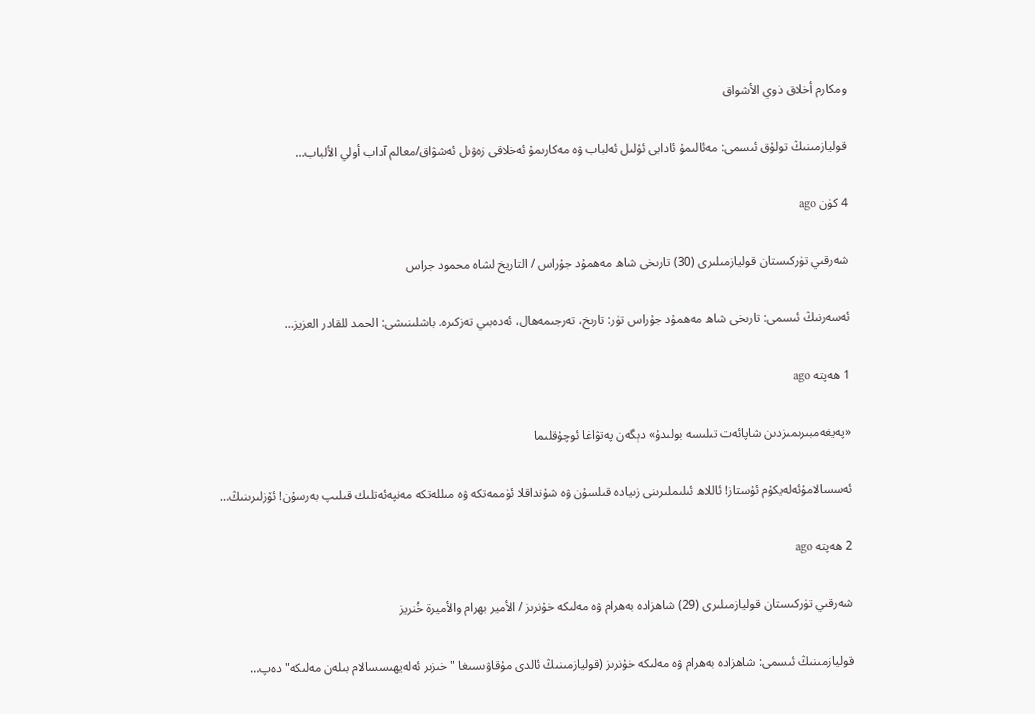ومكارم أخلاق ذوي الأشواق

قوليازمىنىڭ تولۇق ئىسمى: مەئالىمۇ ئادابى ئۇلىل ئەلباب ۋە مەكارىمۇ ئەخلاقى زەۋىل ئەشۋاق/معالم آداب أولي الألباب…

4 كۈن ago

شەرقىي تۈركىستان قوليازمىلىرى (30) تارىخى شاھ مەھمۇد جۇراس / التاريخ لشاه محمود جراس

ئەسەرنىڭ ئىسمى: تارىخى شاھ مەھمۇد جۇراس تۈر: تارىخ، تەرجىمەھال، ئەدەبىي تەزكىرە. باشلىنىشى: الحمد للقادر العزيز…

1 ھەپتە ago

«پەيغەمبىرىمىزدىن شاپائەت تىلىسە بولىدۇ» دېگەن پەتۋاغا ئوچۇقلىما

ئەسسالامۇئەلەيكۇم ئۇستاز! ئاللاھ ئىلىملىرىنى زىيادە قىلسۇن ۋە شۇنداقلا ئۈممەتكە ۋە مىللەتكە مەنپەئەتلىك قىلىپ بەرسۇن! ئۆزلىرىنىڭ…

2 ھەپتە ago

شەرقىي تۈركىستان قوليازمىلىرى (29) شاھزادە بەھرام ۋە مەلىكە خۇنرىز / الأمير بهرام والأميرة خُنريز

قوليازمىنىڭ ئىسمى: شاھزادە بەھرام ۋە مەلىكە خۇنرىز (قوليازمىنىڭ ئالدى مۇقاۋىسىغا "خىزىر ئەلەيھىسسالام بىلەن مەلىكە" دەپ…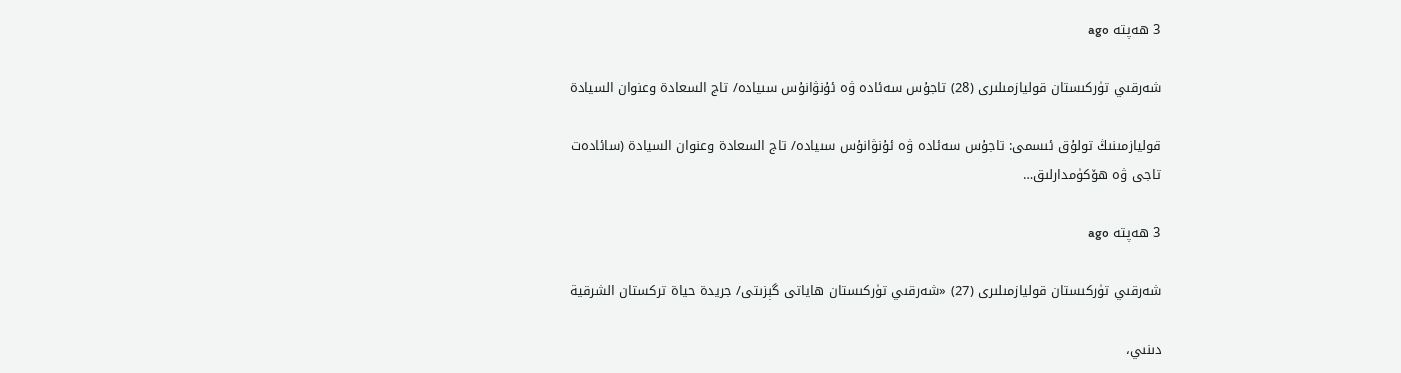3 ھەپتە ago

شەرقىي تۈركىستان قوليازمىلىرى (28) تاجۇس سەئادە ۋە ئۇنۋانۇس سىيادە/ تاج السعادة وعنوان السيادة

قوليازمىنىڭ تولۇق ئىسمى: تاجۇس سەئادە ۋە ئۇنۋانۇس سىيادە/ تاج السعادة وعنوان السيادة (سائادەت تاجى ۋە ھۆكۈمدارلىق…

3 ھەپتە ago

شەرقىي تۈركىستان قوليازمىلىرى (27) «شەرقىي تۈركىستان ھاياتى گېزىتى/ جريدة حياة تركستان الشرقية

دىنىي،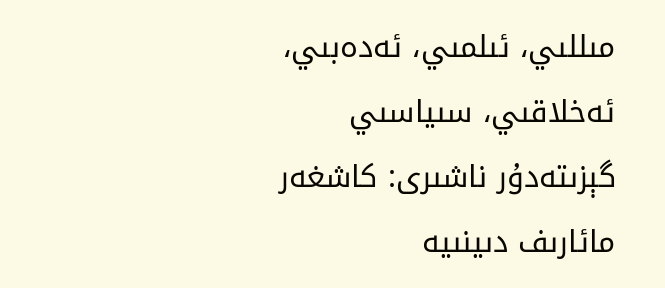مىللىي، ئىلمىي، ئەدەبىي، ئەخلاقىي، سىياسىي گېزىتەدۇر ناشىرى: كاشغەر مائارىف دىينىيە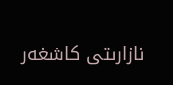نازارىتى كاشغەر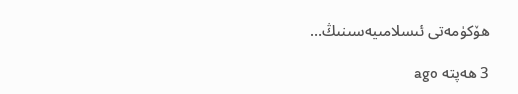ھۆكۈمەتى ئىسلامىيەسىنىڭ…

3 ھەپتە ago